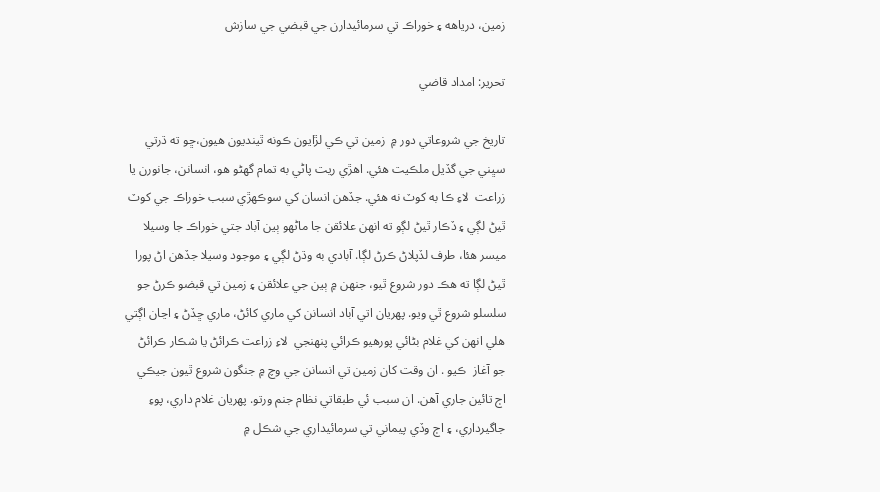زمين، درياهه ۽ خوراڪ تي سرمائيدارن جي قبضي جي سازش

تحرير: امداد قاضي

تاريخ جي شروعاتي دور ۾  زمين تي ڪي لڙايون ڪونه ٿينديون هيون،ڇو ته ڌرتي سڀني جي گڏيل ملڪيت هئي. اهڙي ريت پاڻي به تمام گهڻو هو، انسانن، جانورن يا زراعت  لاءِ ڪا به کوٽ نه هئي. جڏهن انسان کي سوڪهڙي سبب خوراڪ جي کوٽ ٿيڻ لڳي ۽ ڏڪار ٿيڻ لڳو ته انهن علائقن جا ماڻهو ٻين آباد جتي خوراڪ جا وسيلا ميسر هئا، طرف لڏپلاڻ ڪرڻ لڳا. آبادي به وڌڻ لڳي ۽ موجود وسيلا جڏهن اڻ پورا ٿيڻ لڳا ته هڪ دور شروع ٿيو، جنهن ۾ ٻين جي علائقن ۽ زمين تي قبضو ڪرڻ جو سلسلو شروع ٿي ويو. پهريان اتي آباد انسانن کي ماري کائڻ، ماري ڇڏڻ ۽ اڃان اڳتي هلي انهن کي غلام بڻائي پورهيو ڪرائي پنهنجي  لاءِ زراعت ڪرائڻ يا شڪار ڪرائڻ جو آغاز  ڪيو . ان وقت کان زمين تي انسانن جي وچ ۾ جنگون شروع ٿيون جيڪي اڄ تائين جاري آهن. ان سبب ئي طبقاتي نظام جنم ورتو. پهريان غلام داري، پوءِ جاگيرداري، ۽ اڄ وڏي پيماني تي سرمائيداري جي شڪل ۾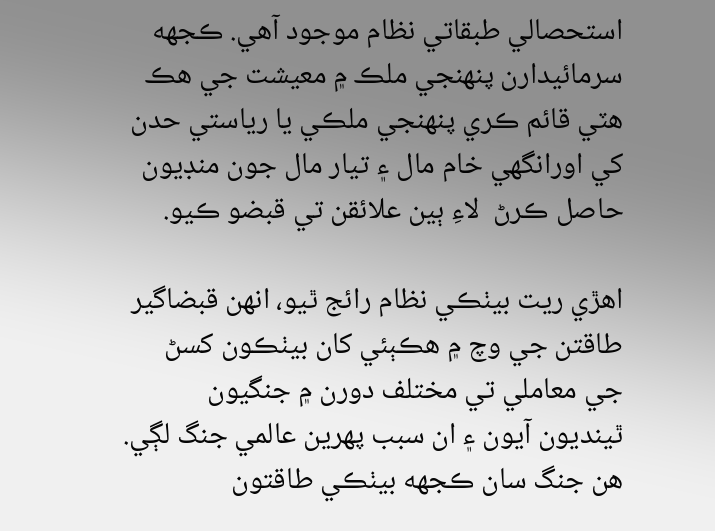استحصالي طبقاتي نظام موجود آهي. ڪجهه سرمائيدارن پنهنجي ملڪ ۾ معيشت جي هڪ هٽي قائم ڪري پنهنجي ملڪي يا رياستي حدن کي اورانگھي خام مال ۽ تيار مال جون منڊيون حاصل ڪرڻ  لاءِ ٻين علائقن تي قبضو ڪيو.

اهڙي ريت بيٺڪي نظام رائج ٿيو، انهن قبضاگير طاقتن جي وچ ۾ هڪٻئي کان بيٺڪون کسڻ جي معاملي تي مختلف دورن ۾ جنگيون ٿينديون آيون ۽ ان سبب پهرين عالمي جنگ لڳي. هن جنگ سان ڪجهه بيٺڪي طاقتون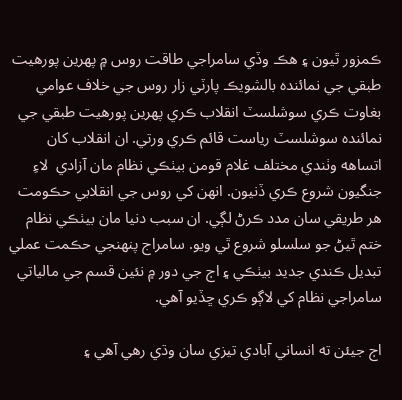ڪمزور ٿيون ۽ هڪ وڏي سامراجي طاقت روس ۾ پهرين پورهيت طبقي جي نمائنده بالشويڪ پارٽي زار روس جي خلاف عوامي بغاوت ڪري سوشلسٽ انقلاب ڪري پهرين پورهيت طبقي جي نمائنده سوشلسٽ رياست قائم ڪري ورتي. ان انقلاب کان اتساهه وٺندي مختلف غلام قومن بيٺڪي نظام مان آزادي  لاءِ جنگيون شروع ڪري ڏنيون. انهن کي روس جي انقلابي حڪومت هر طريقي سان مدد ڪرڻ لڳي. ان سبب دنيا مان بيٺڪي نظام ختم ٿيڻ جو سلسلو شروع ٿي ويو. سامراج پنهنجي حڪمت عملي تبديل ڪندي جديد بيٺڪي ۽ اڄ جي دور ۾ نئين قسم جي مالياتي سامراجي نظام کي لاڳو ڪري ڇڏيو آهي.

اڄ جيئن ته انساني آبادي تيزي سان وڌي رهي آهي ۽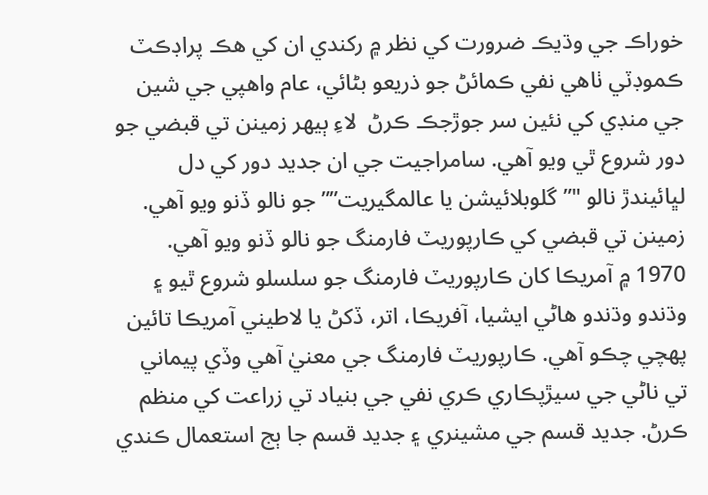خوراڪ جي وڌيڪ ضرورت کي نظر ۾ رکندي ان کي هڪ پراڊڪٽ ڪموڊٽي ٺاهي نفي ڪمائڻ جو ذريعو بڻائي، عام واهپي جي شين جي منڊي کي نئين سر جوڙجڪ ڪرڻ  لاءِ ٻيهر زمينن تي قبضي جو دور شروع ٿي ويو آهي. سامراجيت جي ان جديد دور کي دل لڀائيندڙ نالو "”گلوبلائيشن يا عالمگيريت”” جو نالو ڏنو ويو آهي. زمينن تي قبضي کي ڪارپوريٽ فارمنگ جو نالو ڏنو ويو آهي. 1970 ۾ آمريڪا کان ڪارپوريٽ فارمنگ جو سلسلو شروع ٿيو ۽ وڌندو وڌندو هاڻي ايشيا، آفريڪا، اتر، ڏکڻ يا لاطيني آمريڪا تائين پهچي چڪو آهي. ڪارپوريٽ فارمنگ جي معنيٰ آهي وڏي پيماني تي ناڻي جي سيڙپڪاري ڪري نفي جي بنياد تي زراعت کي منظم ڪرڻ. جديد قسم جي مشينري ۽ جديد قسم جا ٻج استعمال ڪندي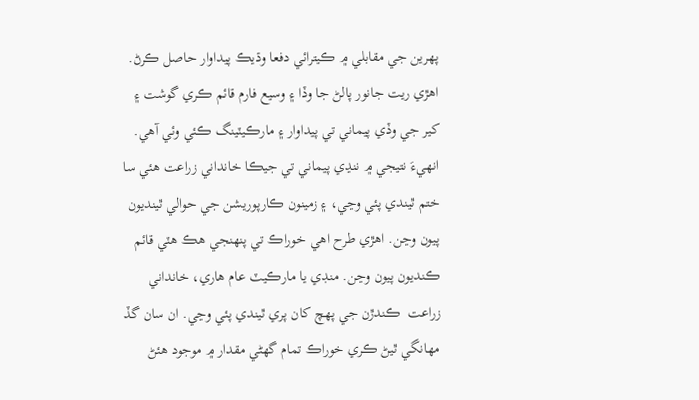پهرين جي مقابلي ۾ ڪيترائي دفعا وڌيڪ پيداوار حاصل ڪرڻ. اهڙي ريت جانور پالڻ جا وڏا ۽ وسيع فارم قائم ڪري گوشت ۽ کير جي وڏي پيماني تي پيداوار ۽ مارڪيٽينگ ڪئي وئي آهي. انهيءَ نتيجي ۾ ننڍي پيماني تي جيڪا خانداني زراعت هئي سا ختم ٿيندي پئي وڃي، ۽ زمينون ڪارپوريشن جي حوالي ٿينديون پيون وڃن. اهڙي طرح اهي خوراڪ تي پنهنجي هڪ هٽي قائم ڪنديون پيون وڃن. منڊي يا مارڪيٽ عام هاري، خانداني زراعت  ڪندڙن جي پهچ کان پري ٿيندي پئي وڃي. ان سان گڏ مهانگي ٿيڻ ڪري خوراڪ تمام گهڻي مقدار ۾ موجود هئڻ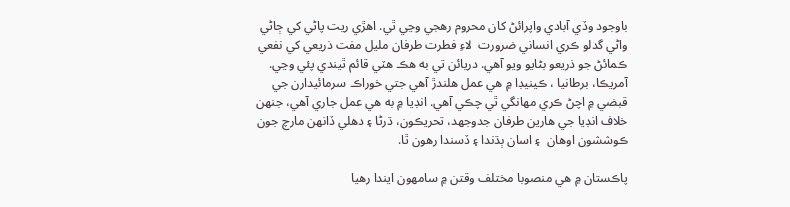باوجود وڏي آبادي واپرائڻ کان محروم رهجي وڃي ٿي. اهڙي ريت پاڻي کي ڄاڻي واڻي گدلو ڪري انساني ضرورت  لاءِ فطرت طرفان مليل مفت ذريعي کي نفعي ڪمائڻ جو ذريعو بڻايو ويو آهي. دريائن تي به هڪ هٽي قائم ٿيندي پئي وڃي. آمريڪا، برطانيا ، ڪينيڊا ۾ هي عمل هلندڙ آهي جتي خوراڪ سرمائيدارن جي قبضي ۾ اچڻ ڪري مهانگي ٿي چڪي آهي. انڊيا ۾ به هي عمل جاري آهي، جنھن خلاف انڊيا جي هارين طرفان جدوجهد، تحريڪون، ڌرڻا ۽ دهلي ڏانهن مارچ جون ڪوششون اوهان  ۽ اسان ٻڌندا ۽ ڏسندا رهون ٿا.

پاڪستان ۾ ھي منصوبا مختلف وقتن ۾ سامهون ايندا رهيا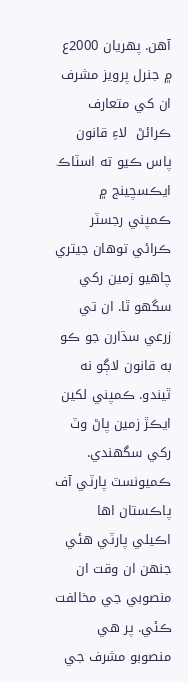آهن. پهريان 2000ع ۾ جنرل پرويز مشرف ان کي متعارف ڪرائڻ  لاءِ قانون پاس ڪيو ته اسٽاڪ ايڪسچينج ۾ ڪمپني رجسٽر ڪرائي توهان جيتري چاهيو زمين رکي سگهو ٿا. ان تي زرعي سڌارن جو ڪو به قانون لاڳو نه ٿيندو. ڪمپني لکين ايڪڙ زمين پاڻ وٽ رکي سگهندي. ڪميونسٽ پارٽي آف پاڪستان اها اڪيلي پارٽي هئي جنهن ان وقت ان منصوبي جي مخالفت ڪئي. پر هي منصوبو مشرف جي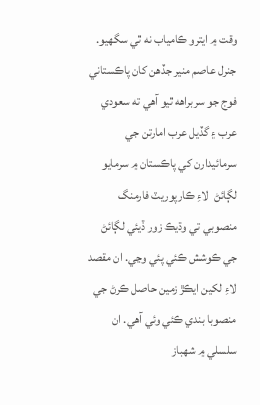وقت ۾ ايترو ڪامياب نه ٿي سگهيو. جنرل عاصم منير جڏهن کان پاڪستاني فوج جو سربراهه ٿيو آهي ته سعودي عرب ۽ گڏيل عرب امارتن جي سرمائيدارن کي پاڪستان ۾ سرمايو لڳائڻ  لاءِ ڪارپوريٽ فارمنگ منصوبي تي وڌيڪ زور ڏيئي لڳائڻ جي ڪوشش ڪئي پئي وڃي. ان مقصد  لاءِ لکين ايڪڙ زمين حاصل ڪرڻ جي منصوبا بندي ڪئي وئي آھي. ان سلسلي ۾ شهباز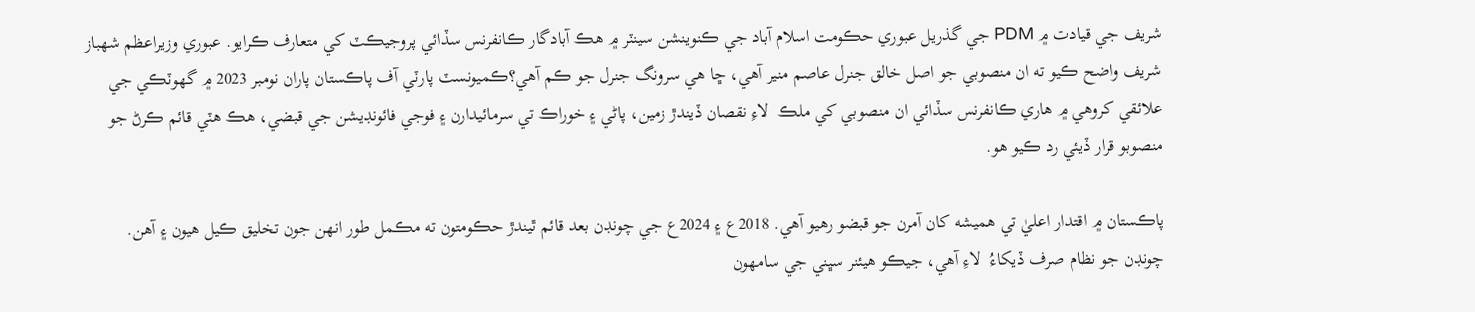شريف جي قيادت ۾ PDM جي گذريل عبوري حڪومت اسلام آباد جي ڪنوينشن سينٽر ۾ هڪ آبادگار ڪانفرنس سڏائي پروجيڪٽ کي متعارف ڪرايو. عبوري وزيراعظم شهباز شريف واضح ڪيو ته ان منصوبي جو اصل خالق جنرل عاصم منير آهي، ڇا هي سرونگ جنرل جو ڪم آهي؟ڪميونسٽ پارٽي آف پاڪستان پاران نومبر 2023 ۾ گهوٽڪي جي علائقي کروهي ۾ هاري ڪانفرنس سڏائي ان منصوبي کي ملڪ  لاءِ نقصان ڏيندڙ زمين، پاڻي ۽ خوراڪ تي سرمائيدارن ۽ فوجي فائونڊيشن جي قبضي، هڪ هٽي قائم ڪرڻ جو منصوبو قرار ڏيئي رد ڪيو هو.

پاڪستان ۾ اقتدار اعليٰ تي هميشه کان آمرن جو قبضو رهيو آهي. 2018ع ۽ 2024ع جي چونڊن بعد قائم ٿيندڙ حڪومتون ته مڪمل طور انهن جون تخليق ڪيل هيون ۽ آهن. چونڊن جو نظام صرف ڏيکاءُ  لاءِ آهي، جيڪو هيئنر سڀني جي سامهون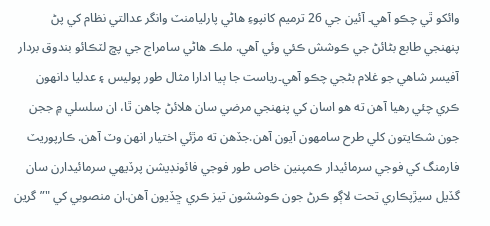وائکو ٿي چڪو آهي۔ آئين جي 26 ترميم کانپوءِ هاڻي پارليامنٽ وانگر عدالتي نظام کي پڻ پنهنجي طابع بڻائڻ جي ڪوشش ڪئي وئي آهي. ملڪ هاڻي سامراج جي پڇ لٽڪائو بندوق بردار آفيسر شاهي جو غلام بڻجي چڪو آهي۔رياست جا ٻيا ادارا مثال طور پوليس ۽ عدليا دانهون ڪري چئي رهيا آهن ته هو اسان کي پنهنجي مرضي سان هلائڻ چاهن ٿا، ان سلسلي ۾ ججن جون شڪايتون کلي طرح سامهون آيون آهن.جڏهن ته مڙئي اختيار انهن وٽ آهن. ڪارپوريٽ فارمنگ کي فوجي سرمائيدار ڪمپنين خاص طور فوجي فائونڊيشن پرڏيهي سرمائيدارن سان گڏيل سيڙپڪاري تحت لاڳو ڪرڻ جون ڪوششون تيز ڪري ڇڏيون آهن.ان منصوبي کي "”گرين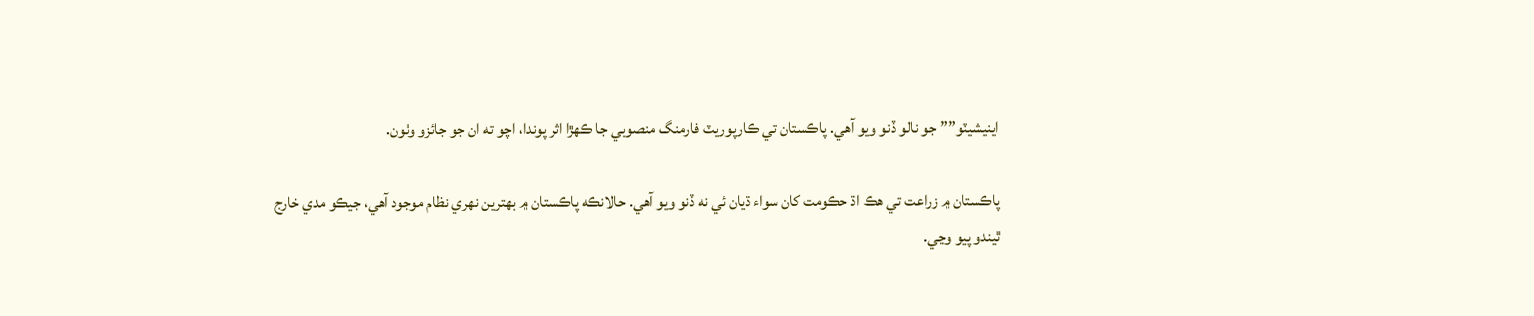اينيشيٽو”” جو نالو ڏنو ويو آهي. پاڪستان تي ڪارپوريٽ فارمنگ منصوبي جا ڪهڙا اثر پوندا، اچو ته ان جو جائزو وٺون.

پاڪستان ۾ زراعت تي هڪ اڌ حڪومت کان سواء ڌيان ئي نه ڏنو ويو آهي. حالانڪه پاڪستان ۾ بهترين نهري نظام موجود آهي، جيڪو مدي خارج ٿيندو پيو وڃي.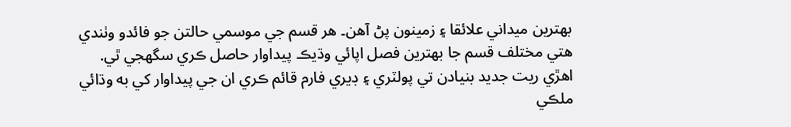بهترين ميداني علائقا ۽ زمينون پڻ آهن۔ هر قسم جي موسمي حالتن جو فائدو وٺندي هتي مختلف قسم جا بهترين فصل اپائي وڌيڪ پيداوار حاصل ڪري سگهجي ٿي. اهڙي ريت جديد بنيادن تي پولٽري ۽ ڊيري فارم قائم ڪري ان جي پيداوار کي به وڌائي ملڪي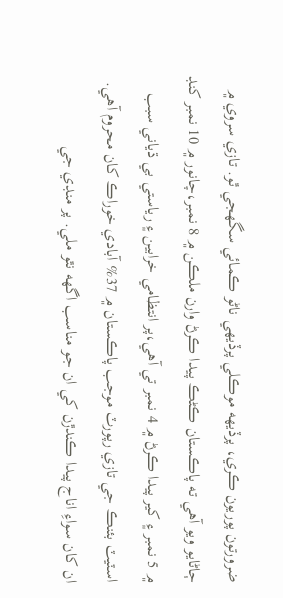ضرورتون پوريون ڪري، پرڏيهه موڪلي پرڏيهي ناڻو ڪمائي سگهجي ٿو. تازي سروي ۾ ڄاڻايو ويو آهي ته پاڪستان ڪڻڪ پيدا ڪرڻ وارن ملڪن ۾ 8 نمبر،چانور ۾ 10 نمبر کنڊ ۾ 5 نمبر ۽ کير پيدا ڪرڻ ۾ 4 نمبر تي آهي،پر انتظامي خرابين ۽ رياستي بي ڌياني سبب اسٽيٽ بئنڪ جي تازي رپورٽ موجب پاڪستان ۾ 37% آبادي خوراڪ کان محروم آهي. ان کان سواءِ اناج پيدا ڪندڙن کي ان جو مناسب اگهه نٿو ملي. پر منڊي جي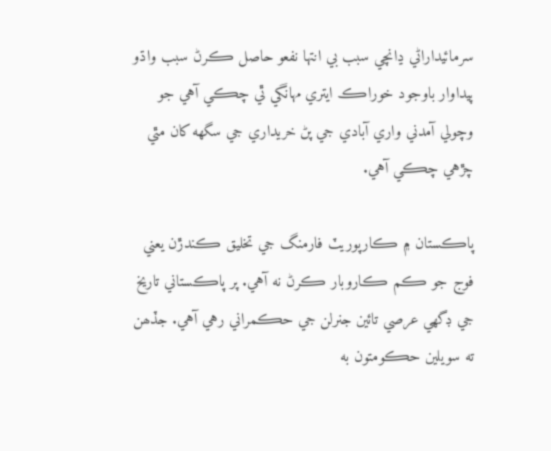سرمائيداراڻي ڍانچي سبب بي انتها نفعو حاصل ڪرڻ سبب واڌو پيداوار باوجود خوراڪ ايتري مهانگي ٿي چڪي آهي جو وچولي آمدني واري آبادي جي پڻ خريداري جي سگهه کان مٿي چڙهي چڪي آهي.

پاڪستان ۾ ڪارپوريٽ فارمنگ جي تخليق ڪندڙن يعني فوج جو ڪم ڪاروبار ڪرڻ نه آهي. پر پاڪستاني تاريخ جي ڊگهي عرصي تائين جنرلن جي حڪمراني رهي آهي. جڏھن ته سويلين حڪومتون به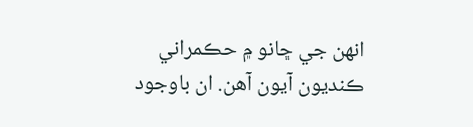انهن جي ڇانو ۾ حڪمراني ڪنديون آيون آهن. ان باوجود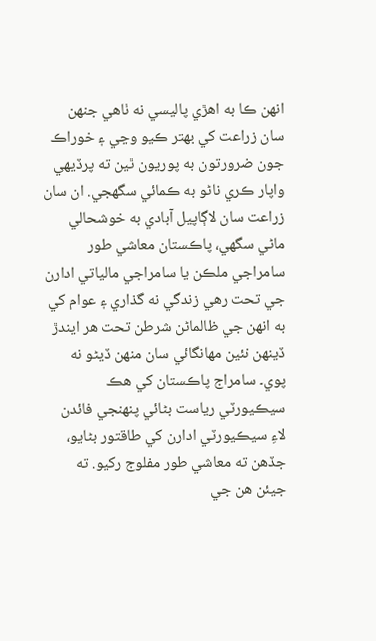انهن ڪا به اهڙي پاليسي نه ٺاهي جنهن سان زراعت کي بهتر ڪيو وڃي ۽ خوراڪ جون ضرورتون به پوريون ٿين ته پرڏيهي واپار ڪري ناڻو به ڪمائي سگهجي. ان سان زراعت سان لاڳاپيل آبادي به خوشحالي ماڻي سگهي، پاڪستان معاشي طور سامراجي ملڪن يا سامراجي مالياتي ادارن جي تحت رهي زندگي نه گذاري ۽ عوام کي به انهن جي ظالماڻن شرطن تحت هر ايندڙ ڏينهن نئين مهانگائي سان منهن ڏيڻو نه پوي۔ سامراج پاڪستان کي هڪ سيڪيورٽي رياست بڻائي پنهنجي فائدن  لاءِ سيڪيورٽي ادارن کي طاقتور بڻايو، جڏهن ته معاشي طور مفلوج رکيو. ته جيئن هن جي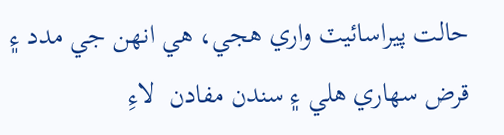حالت پيراسائيٽ واري هجي، هي انهن جي مدد ۽ قرض سهاري هلي ۽ سندن مفادن  لاءِ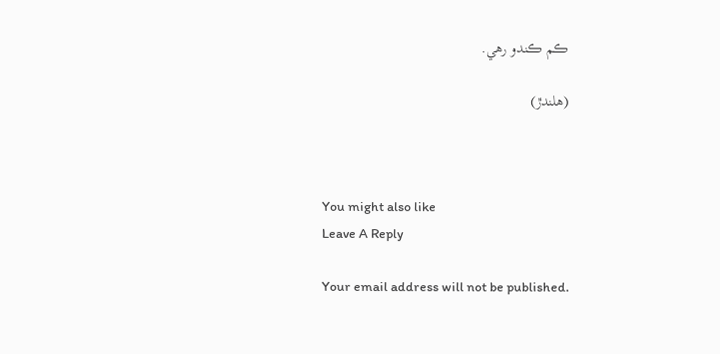ڪم ڪندو رهي.

(هلندڙ)



You might also like
Leave A Reply

Your email address will not be published.